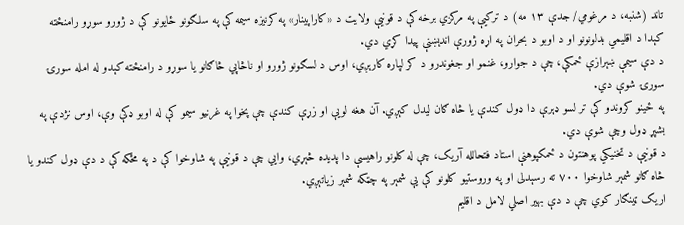تاند (شنبه، د مرغومي/ جدې ۱۳ مه) د ترکیې په مرکزي برخه کې د قونیې ولایت د «کاراپینار» په کرنیزه سیمه کې په سلګونو ځایونو کې د ژورو سوړو رامنځته کېدا د اقلیمي بدلونونو او د اوبو د بحران په اړه ژورې اندېښنې پیدا کړي دي.
د دې سیمې ښېرازې ځمکې، چې د جوارو، غنمو او جغوندرو د کر لپاره کارېږي، اوس د لسګونو ژورو او ناڅاپي څاګانو یا سوړو د رامنځته کېدو له امله سورۍ سورۍ شوې دي.
په ځینو کروندو کې تر لسو ډېرې دا ډول کندې یا څاه ګان لیدل کېږي. آن هغه لویې او زړې کندې چې پخوا په غرنیو سیمو کې له اوبو ډکې وې، اوس نژدې په بشپړ ډول وچې شوې دي.
د قونیې د تخنیکي پوهنتون د ځمکپوهنې استاد فتحالله آریک، چې له کلونو راهیسې دا پدیده څېړي، وایي چې د قونیې په شاوخوا کې د په مځکه کې د دې ډول کندو یا څاه ګانو شمېر شاوخوا ۷۰۰ ته رسېدلی او په وروستیو کلونو کې یې شمېر په چټکه شمېر زیاتېږي.
اریک ټینګار کوي چې د دې بهیر اصلي لامل د اقلیم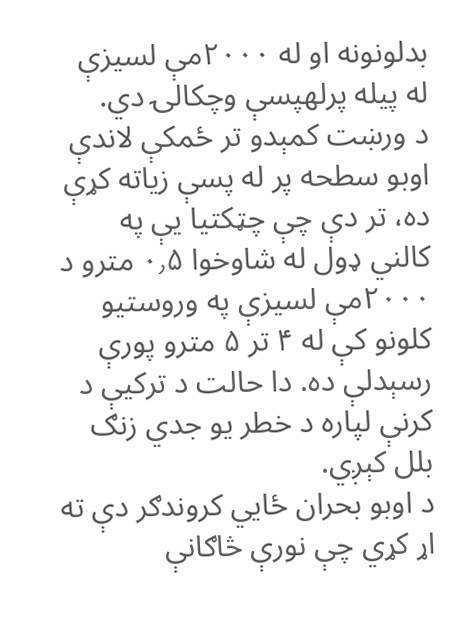بدلونونه او له ۲۰۰۰مې لسیزې له پیله پرلهپسې وچکالۍ دي.
د ورښت کمېدو تر ځمکې لاندې اوبو سطحه پر له پسې زیاته کړې ده، تر دې چې چټکتیا یې په کالني ډول له شاوخوا ۰٫۵ مترو د ۲۰۰۰مې لسیزې په وروستیو کلونو کې له ۴ تر ۵ مترو پورې رسېدلې ده. دا حالت د ترکیې د کرنې لپاره د خطر یو جدي زنګ بلل کېږي.
د اوبو بحران ځایي کروندګر دې ته اړ کړي چې نورې څاګانې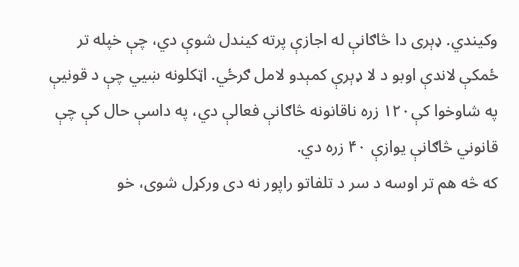وکیندي. ډېری دا څاګانې له اجازې پرته کیندل شوې دي، چې خپله تر ځمکې لاندې اوبو د لا ډېرې کمېدو لامل ګرځي. اټکلونه ښيي چې د قونیې په شاوخوا کې۱۲۰ زره ناقانونه څاګانې فعالې دي، په داسې حال کې چې قانوني څاګانې یوازې ۴۰ زره دي.
که څه هم تر اوسه د سر د تلفاتو راپور نه دی ورکړل شوی، خو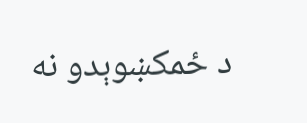د ځمکښوېدو نه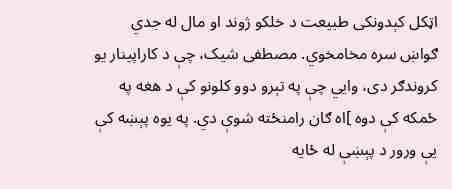اټکل کېدونکی طبیعت د خلکو ژوند او مال له جدي ګواښ سره مخامخوي. مصطفی شیک، چې د کاراپینار یو کروندګر دی، وایي چې په تېرو دوو کلونو کې د هغه په ځمکه کې دوه ]اه ګان رامنځته شوې دي. په یوه پېښه کې یې ورور د پېښې له ځایه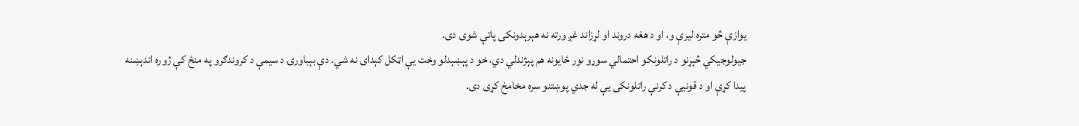یوازې څو متره لیرې و، او د هغه دروند او لړزاند غږ ورته نه هېرېدونکی پاتې شوی دی.
جیولوجیکي څېړنو د راتلونکو احتمالي سوړو نور ځایونه هم پېژندلي دي، خو د پېښېدلو وخت یې اټکل کېدای نه شي. دې بېباورۍ د سیمې د کروندګرو په منځ کې ژوره اندېښنه پیدا کړې او د قونیې د کرنې راتلونکی یې له جدي پوښتنو سره مخامخ کړی دی.